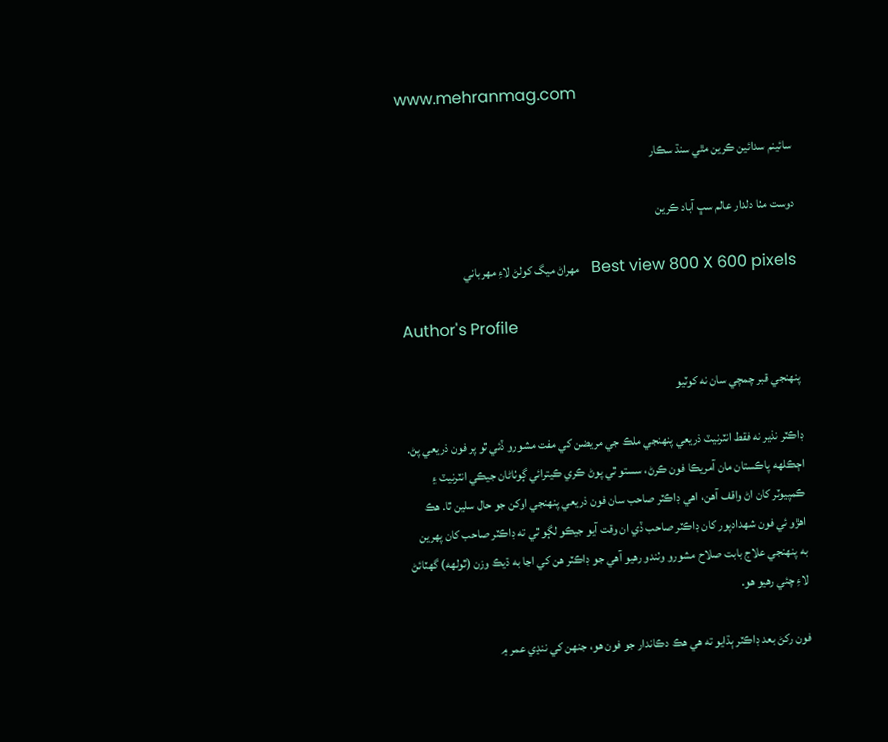www.mehranmag.com

سائينم سدائين ڪرين مٿي سنڌ سڪار

دوست مٺا دلدار عالم سڀ آباد ڪرين

Best view 800 X 600 pixels   مهراڻ ميگ کولڻ لاءِ مهرباني

Author's Profile

پنهنجي قبر چمچي سان نه کوٽيو

ڊاڪٽر نذير نه فقط انٽرنيٽ ذريعي پنهنجي ملڪ جي مريضن کي مفت مشورو ڏئي ٿو پر فون ذريعي پڻ. اڄڪلهه پاڪستان مان آمريڪا فون ڪرڻ، سستو ٿي پوڻ ڪري ڪيترائي ڳوٺاڻان جيڪي انٽرنيٽ ۽ ڪمپيوٽر کان اڻ واقف آهن، اهي ڊاڪٽر صاحب سان فون ذريعي پنهنجي اوکن جو حال سلين ٿا. هڪ اهڙو ئي فون شهدادپور کان ڊاڪٽر صاحب ڏي ان وقت آيو جيڪو لڳو ٿي ته ڊاڪٽر صاحب کان پهرين به پنهنجي علاج بابت صلاح مشورو وٺندو رهيو آهي جو ڊاڪٽر هن کي اڃا به ڌيڪ وزن (ٿولهه) گهٽائڻ لاءِ چئي رهيو هو.

فون رکڻ بعد ڊاڪٽر ٻڌايو ته هي هڪ دڪاندار جو فون هو، جنهن کي ننڍي عمر ۾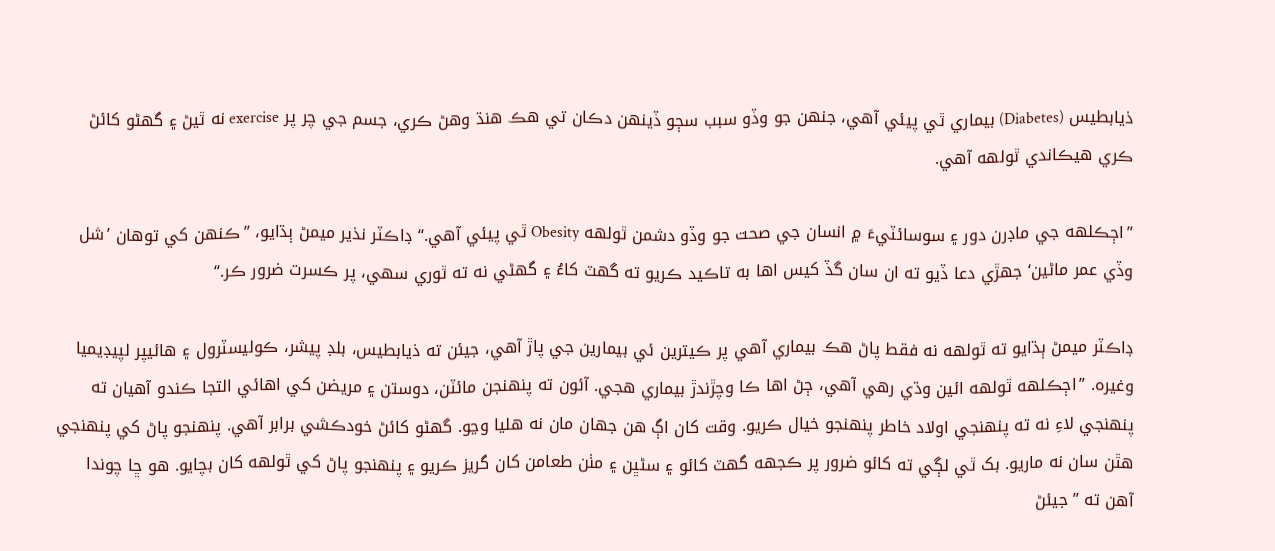ذيابطيس (Diabetes) بيماري ٿي پيئي آهي، جنهن جو وڏو سبب سڄو ڏينهن دڪان تي هڪ هنڌ وهڻ ڪري، جسم جي چر پر exercise نه ٿيڻ ۽ گهڻو کائڻ ڪري هيڪاندي ٿولهه آهي.

”اڄڪلهه جي ماڊرن دور ۽ سوسائٽيءَ ۾ انسان جي صحت جو وڏو دشمن ٿولهه Obesity ٿي پيئي آهي.“ ڊاڪٽر نذير ميمڻ ٻڌايو، ”ڪنهن کي توهان ’شل وڏي عمر ماڻين‘ جهڙي دعا ڏيو ته ان سان گڏ کيس اها به تاڪيد ڪريو ته گهٽ کاءُ ۽ گهڻي نه ته ٿوري سهي، پر ڪسرت ضرور ڪر.“

ڊاڪٽر ميمڻ ٻڌايو ته ٿولهه نه فقط پاڻ هڪ بيماري آهي پر ڪيترين ئي بيمارين جي پاڙ آهي، جيئن ته ذيابطيس، بلڊ پيشر، ڪوليسٽرول ۽ هائيپر لپيڊيميا وغيره. ”اڄڪلهه ٿولهه ائين وڌي رهي آهي، ڄڻ اها ڪا وچڙندڙ بيماري هجي. آئون ته پنهنجن مائٽن، دوستن ۽ مريضن کي اهائي التجا ڪندو آهيان ته پنهنجي لاءِ نه ته پنهنجي اولاد خاطر پنهنجو خيال ڪريو. وقت کان اڳ هن جهان مان نه هليا وڃو. گهڻو کائڻ خودڪشي برابر آهي. پنهنجو پاڻ کي پنهنجي هٿن سان نه ماريو. بک ٿي لڳي ته کائو ضرور پر ڪجهه گهٽ کائو ۽ سڻڀن ۽ مٺن طعامن کان گريز ڪريو ۽ پنهنجو پاڻ کي ٿولهه کان بچايو. هو ڇا چوندا آهن ته ”جيئڻ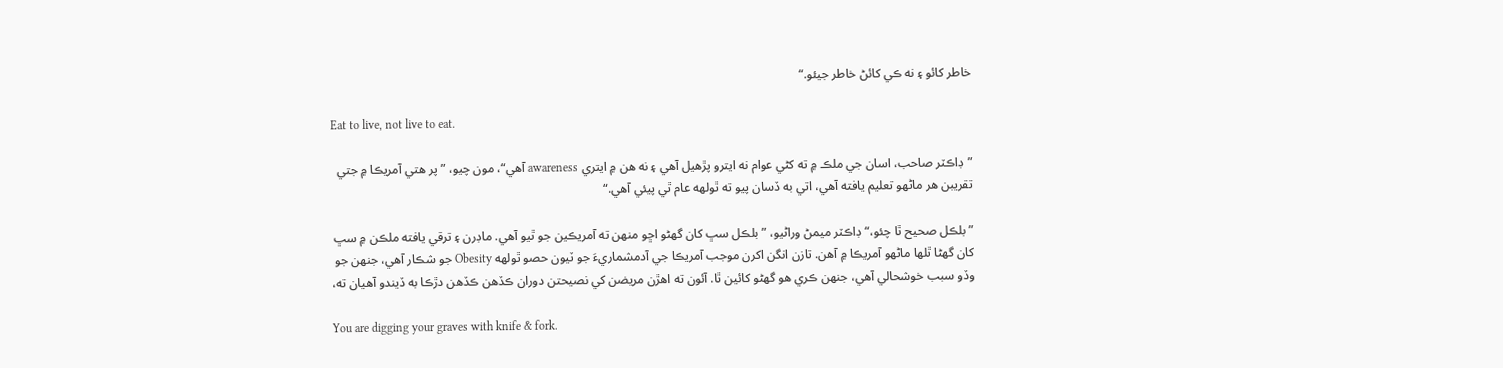خاطر کائو ۽ نه ڪي کائڻ خاطر جيئو.“

Eat to live, not live to eat.

”ڊاڪٽر صاحب، اسان جي ملڪ ۾ ته کڻي عوام نه ايترو پڙهيل آهي ۽ نه هن ۾ ايتري awareness آهي“، مون چيو، ”پر هتي آمريڪا ۾ جتي تقريبن هر ماڻهو تعليم يافته آهي، اتي به ڏسان پيو ته ٿولهه عام ٿي پيئي آهي.“

”بلڪل صحيح ٿا چئو،“ ڊاڪٽر ميمڻ وراڻيو، ”بلڪل سڀ کان گهڻو اڇو منهن ته آمريڪين جو ٿيو آهي. ماڊرن ۽ ترقي يافته ملڪن ۾ سڀ کان گهڻا ٿلها ماڻهو آمريڪا ۾ آهن. تازن انگن اکرن موجب آمريڪا جي آدمشماريءَ جو ٽيون حصو ٿولهه Obesity جو شڪار آهي، جنهن جو وڏو سبب خوشحالي آهي، جنهن ڪري هو گهڻو کائين ٿا. آئون ته اهڙن مريضن کي نصيحتن دوران ڪڏهن ڪڏهن دڙڪا به ڏيندو آهيان ته،

You are digging your graves with knife & fork.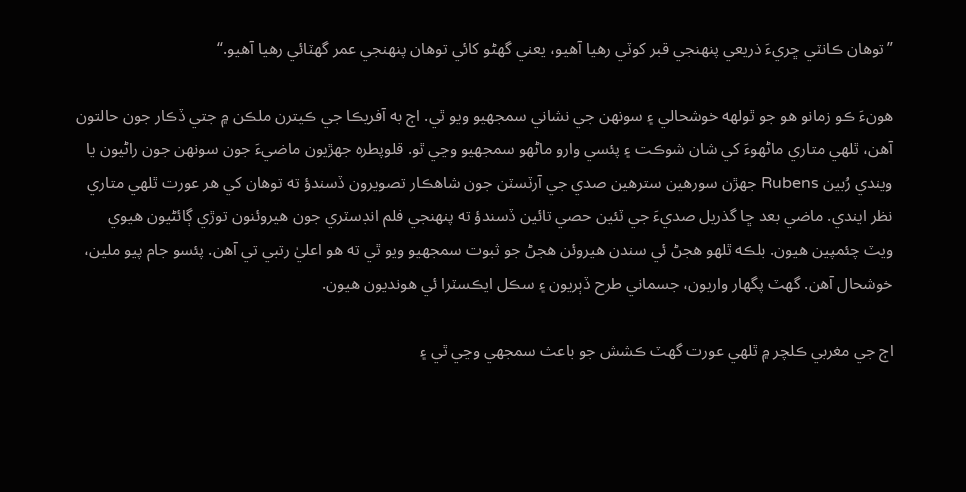”توهان ڪانٽي ڇريءَ ذريعي پنهنجي قبر کوٽي رهيا آهيو، يعني گهڻو کائي توهان پنهنجي عمر گهٽائي رهيا آهيو.“

هونءَ ڪو زمانو هو جو ٿولهه خوشحالي ۽ سونهن جي نشاني سمجهيو ويو ٿي. اڄ به آفريڪا جي ڪيترن ملڪن ۾ جتي ڏڪار جون حالتون آهن، ٿلهي متاري ماڻهوءَ کي شان شوڪت ۽ پئسي وارو ماڻهو سمجهيو وڃي ٿو. قلوپطره جهڙيون ماضيءَ جون سونهن جون راڻيون يا ويندي رُبين Rubens جهڙن سورهين سترهين صدي جي آرٽسٽن جون شاهڪار تصويرون ڏسندؤ ته توهان کي هر عورت ٿلهي متاري نظر ايندي. ماضي بعد ڇا گذريل صديءَ جي ٽئين حصي تائين ڏسندؤ ته پنهنجي فلم انڊسٽري جون هيروئنون توڙي ڳائڻيون هيوي ويٽ چئمپين هيون. بلڪه ٿلهو هجڻ ئي سندن هيروئن هجڻ جو ثبوت سمجهيو ويو ٿي ته هو اعليٰ رتبي تي آهن. پئسو جام پيو ملين، خوشحال آهن. گهٽ پگهار واريون، جسماني طرح ڏٻريون ۽ سڪل ايڪسٽرا ئي هونديون هيون.

اڄ جي مغربي ڪلچر ۾ ٿلهي عورت گهٽ ڪشش جو باعث سمجهي وڃي ٿي ۽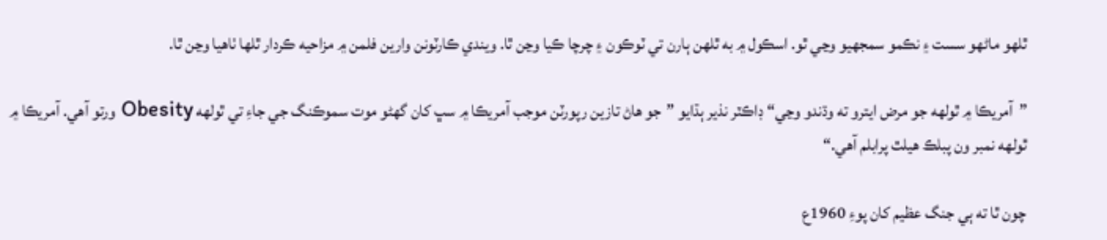ٿلهو ماڻهو سست ۽ نڪمو سمجهيو وڃي ٿو. اسڪول ۾ به ٿلهن ٻارن تي ٽوڪون ۽ چرچا ڪيا وڃن ٿا. ويندي ڪارٽونن وارين فلمن ۾ مزاحيه ڪردار ٿلها ٺاهيا وڃن ٿا.

”آمريڪا ۾ ٿولهه جو مرض ايترو ته وڌندو وڃي“ ڊاڪٽر نذير ٻڌايو ”جو هاڻ تازين رپورٽن موجب آمريڪا ۾ سڀ کان گهڻو موت سموڪنگ جي جاءِ تي ٿولهه Obesity ورتو آهي. آمريڪا ۾ ٿولهه نمبر ون پبلڪ هيلٿ پرابلم آهي.“

چون ٿا ته ٻي جنگ عظيم کان پوءِ 1960ع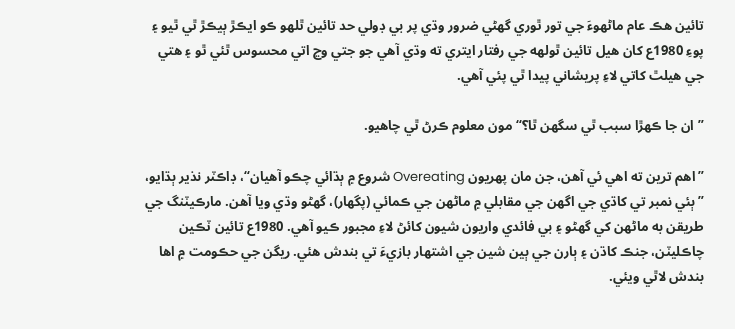تائين هڪ عام ماڻهوءَ جي تور ٿوري گهڻي ضرور وڌي پر بي ڊولي حد تائين ٿلهو ڪو ايڪڙ ٻيڪڙ ٿي ٿيو ۽ پوءِ 1980ع کان هيل تائين ٿولهه جي رفتار ايتري ته وڌي آهي جو جتي وڃ اتي محسوس ٿئي ٿو ۽ هتي جي هيلٿ کاتي لاءِ پريشاني پيدا ٿي پئي آهي.

”ان جا ڪهڙا سبب ٿي سگهن ٿا؟“ مون معلوم ڪرڻ ٿي چاهيو.

”اهم ترين ته اهي ئي آهن، جن مان پهريون Overeating شروع ۾ ٻڌائي چڪو آهيان“، ڊاڪٽر نذير ٻڌايو، ”ٻئي نمبر تي کاڌي جي اگهن جي مقابلي ۾ ماڻهن جي ڪمائي (پگهار)، گهڻو وڌي ويا آهن. مارڪيٽنگ جي طريقن به ماڻهن کي گهڻو ۽ بي فائدي واريون شيون کائڻ لاءِ مجبور ڪيو آهي. 1980ع تائين ٽڪين چاڪليٽن، جنڪ کاڌن ۽ ٻارن جي ٻين شين جي اشتهار بازيءَ تي بندش هئي. ريگن جي حڪومت ۾ اها بندش لاٿي ويئي.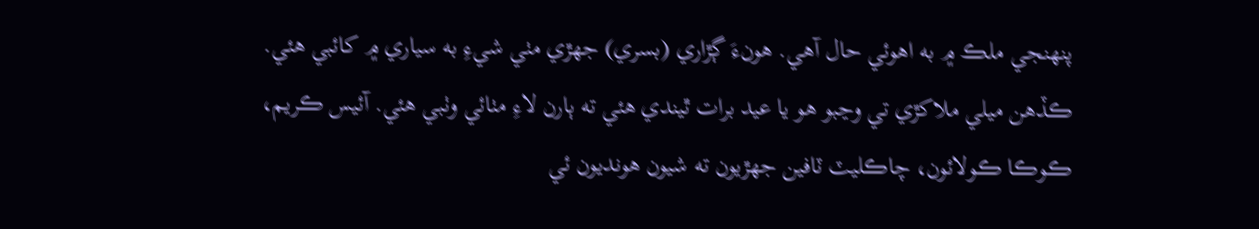پنهنجي ملڪ ۾ به اهوئي حال آهي. هونءَ ڳڙاري (بسري) جهڙي مٺي شيءِ به سياري ۾ کائبي هئي. ڪڏهن ميلي ملاکڙي تي وڃبو هو يا عيد برات ٿيندي هئي ته ٻارن لاءِ مٺائي وٺبي هئي. آئيس ڪريم، ڪوڪا ڪولائون، چاڪليٽ ٽافين جهڙيون ته شيون هونديون ئي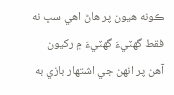ڪونه هيون پر هاڻ اهي سڀ نه فقط گهٽيءَ گهٽيءَ ۾ رکيون آهن پر انهن جي اشتهار بازي به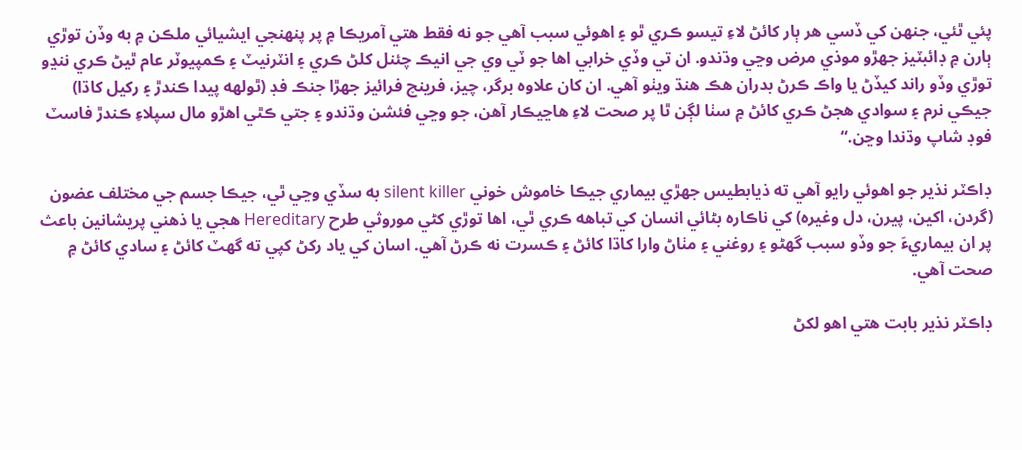پئي ٿئي، جنهن کي ڏسي هر ٻار کائڻ لاءِ تيسو ڪري ٿو ۽ اهوئي سبب آهي جو نه فقط هتي آمريڪا ۾ پر پنهنجي ايشيائي ملڪن ۾ به وڏن توڙي ٻارن ۾ ڊائبٽيز جهڙو موذي مرض وڃي وڌندو. ان تي وڏي خرابي اها جو ٽي وي جي انيڪ چئنل کلڻ ڪري ۽ انٽرنيٽ ۽ ڪمپيوٽر عام ٿيڻ ڪري ننڍو توڙي وڏو راند کيڏڻ يا واڪ ڪرڻ بدران هڪ هنڌ ويٺو آهي. ان کان علاوه برگر، چيز، فرينچ فرائيز جهڙا جنڪ فڊ (ٿولهه پيدا ڪندڙ ۽ رکيل کاڌا) جيڪي نرم ۽ سوادي هجڻ ڪري کائڻ ۾ سٺا لڳن ٿا پر صحت لاءِ هاڃيڪار آهن، جو وڃي فئشن وڌندو ۽ جتي ڪٿي اهڙو مال سپلاءِ ڪندڙ فاسٽ فوڊ شاپ وڌندا وڃن.“

ڊاڪٽر نذير جو اهوئي رايو آهي ته ذيابطيس جهڙي بيماري جيڪا خاموش خوني silent killer به سڏي وڃي ٿي، جيڪا جسم جي مختلف عضون (گردن، اکين، پيرن، دل وغيره) کي ناڪاره بڻائي انسان کي تباهه ڪري ٿي، اها توڙي کڻي موروثي طرح Hereditary هجي يا ذهني پريشانين باعث پر ان بيماريءَ جو وڏو سبب گهڻو ۽ روغني ۽ مٺاڻ وارا کاڌا کائڻ ۽ ڪسرت نه ڪرڻ آهي. اسان کي ياد رکڻ کپي ته گهٽ کائڻ ۽ سادي کائڻ ۾ صحت آهي.

ڊاڪٽر نذير بابت هتي اهو لکڻ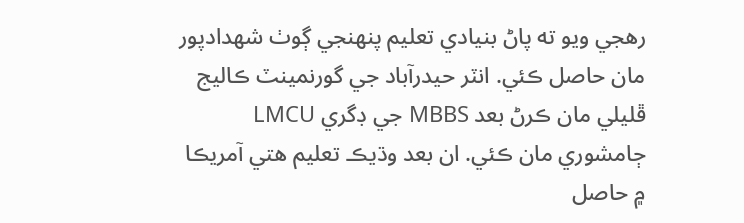رهجي ويو ته پاڻ بنيادي تعليم پنهنجي ڳوٺ شهدادپور مان حاصل ڪئي. انٽر حيدرآباد جي گورنمينٽ ڪاليج ڦليلي مان ڪرڻ بعد MBBS جي ڊگري LMCU ڄامشوري مان ڪئي. ان بعد وڌيڪ تعليم هتي آمريڪا ۾ حاصل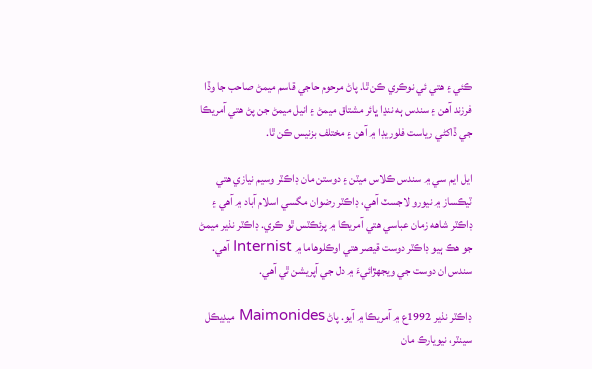ڪئي ۽ هتي ئي نوڪري ڪن ٿا. پاڻ مرحوم حاجي قاسم ميمڻ صاحب جا وڏا فرزند آهن ۽ سندس ٻه ننڍا ڀائر مشتاق ميمڻ ۽ انيل ميمڻ جن پڻ هتي آمريڪا جي ڏاکڻي رياست فلوريڊا ۾ آهن ۽ مختلف بزنيس ڪن ٿا.

ايل ايم سي ۾ سندس ڪلاس ميٽن ۽ دوستن مان ڊاڪٽر وسيم نيازي هتي ٽيڪساز ۾ نيورو لاجسٽ آهي، ڊاڪٽر رضوان مگسي اسلام آباد ۾ آهي ۽ ڊاڪٽر شاهه زمان عباسي هتي آمريڪا ۾ پرئڪٽس ٿو ڪري. ڊاڪٽر نذير ميمڻ جو هڪ ٻيو ڊاڪٽر دوست قيصر هتي اوڪلوهاما ۾ Internist آهي. سندس ان دوست جي ويجهڙائيءَ ۾ دل جي آپريشن ٿي آهي.

ڊاڪٽر نذير 1992ع ۾ آمريڪا ۾ آيو. پاڻ Maimonides ميڊيڪل سينٽر، نيويارڪ مان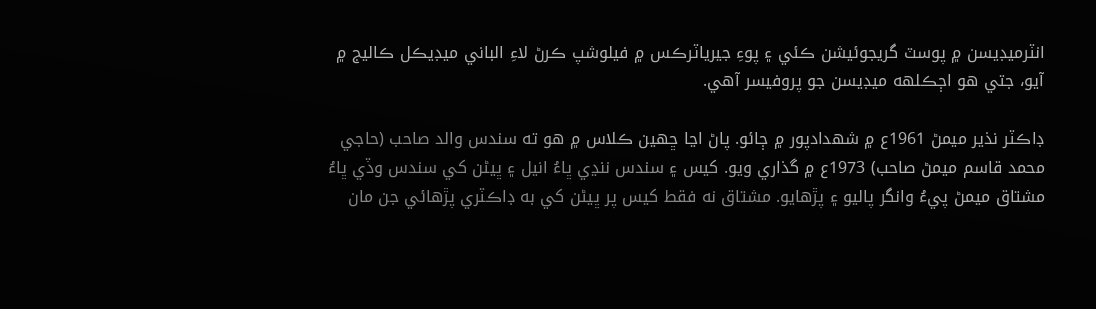انٽرميڊيسن ۾ پوسٽ گريجوئيشن ڪئي ۽ پوءِ جيرياٽرڪس ۾ فيلوشپ ڪرڻ لاءِ الباني ميڊيڪل ڪاليج ۾ آيو، جتي هو اڄڪلهه ميڊيسن جو پروفيسر آهي.

ڊاڪٽر نذير ميمڻ 1961ع ۾ شهدادپور ۾ ڄائو. پاڻ اڃا ڇهين ڪلاس ۾ هو ته سندس والد صاحب (حاجي محمد قاسم ميمڻ صاحب) 1973ع ۾ گذاري ويو. کيس ۽ سندس ننڍي ڀاءُ انيل ۽ ڀيڻن کي سندس وڏي ڀاءُ مشتاق ميمڻ پيءُ وانگر پاليو ۽ پڙهايو. مشتاق نه فقط کيس پر ڀيڻن کي به ڊاڪٽري پڙهائي جن مان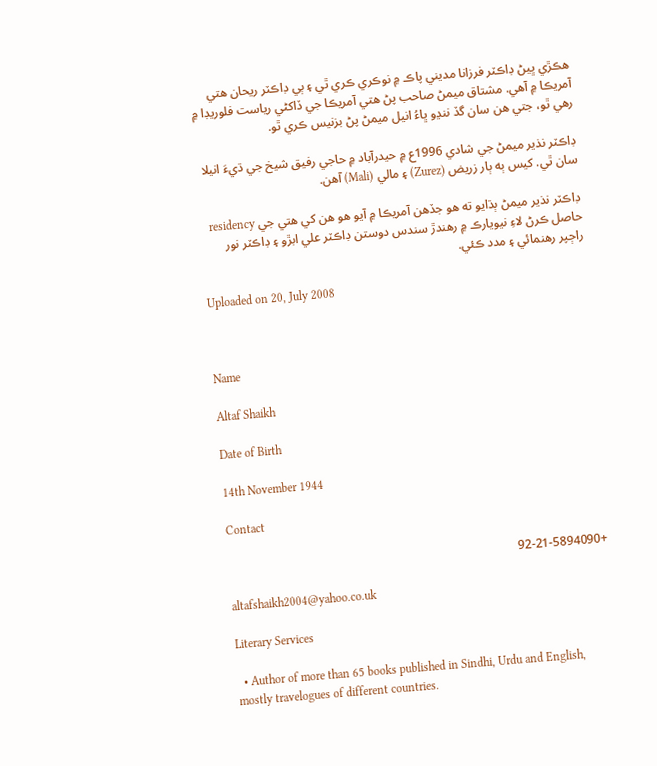هڪڙي ڀيڻ ڊاڪٽر فرزانا مديني پاڪ ۾ نوڪري ڪري ٿي ۽ ٻي ڊاڪٽر ريحان هتي آمريڪا ۾ آهي. مشتاق ميمڻ صاحب پڻ هتي آمريڪا جي ڏاکڻي رياست فلوريڊا ۾ رهي ٿو، جتي هن سان گڏ ننڍو ڀاءُ انيل ميمڻ پڻ بزنيس ڪري ٿو.

ڊاڪٽر نذير ميمڻ جي شادي 1996ع ۾ حيدرآباد ۾ حاجي رفيق شيخ جي ڌيءَ انيلا سان ٿي. کيس ٻه ٻار زريض (Zurez) ۽ مالي (Mali) آهن.

ڊاڪٽر نذير ميمڻ ٻڌايو ته هو جڏهن آمريڪا ۾ آيو هو هن کي هتي جي residency حاصل ڪرڻ لاءِ نيويارڪ ۾ رهندڙ سندس دوستن ڊاڪٽر علي ابڙو ۽ ڊاڪٽر نور راڄپر رهنمائي ۽ مدد ڪئي.

Uploaded on 20, July 2008



Name

Altaf Shaikh

Date of Birth

14th November 1944

Contact

+92-21-5894090

altafshaikh2004@yahoo.co.uk

Literary Services

  • Author of more than 65 books published in Sindhi, Urdu and English, mostly travelogues of different countries.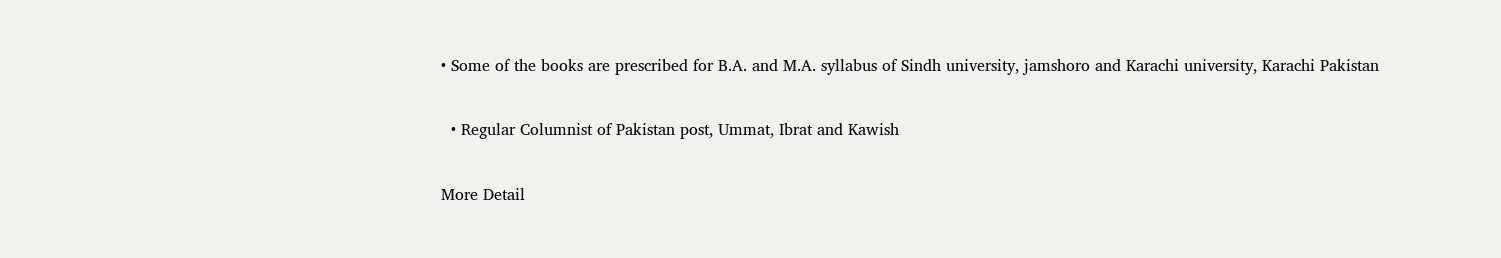• Some of the books are prescribed for B.A. and M.A. syllabus of Sindh university, jamshoro and Karachi university, Karachi Pakistan

  • Regular Columnist of Pakistan post, Ummat, Ibrat and Kawish

More Detail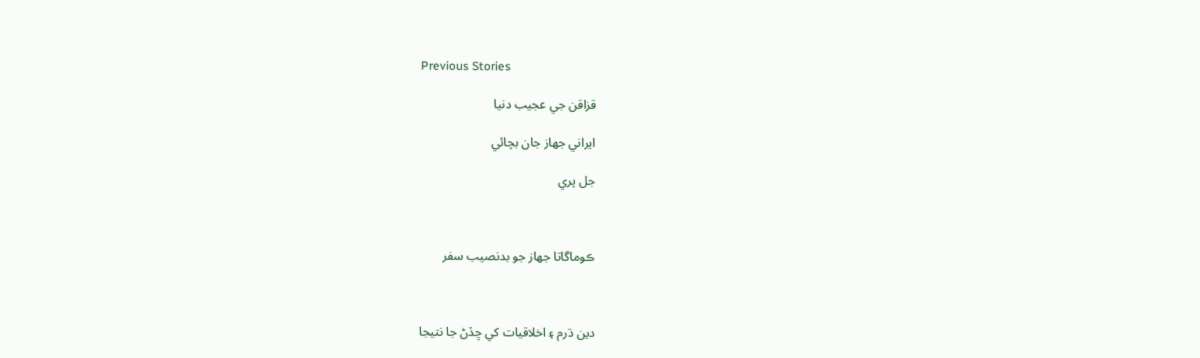Previous Stories

قزاقن جي عجيب دنيا

ايراني جهاز جان بچائي

جل پري



ڪوماگاتا جهاز جو بدنصيب سفر



دين ڌرم ۽ اخلاقيات کي ڇڏڻ جا نتيجا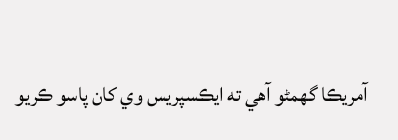آمريڪا گهمڻو آهي ته ايڪسپريس وي کان پاسو ڪريو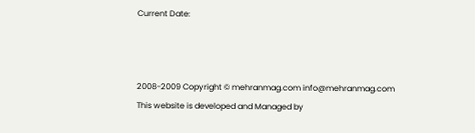Current Date:



2008-2009 Copyright © mehranmag.com info@mehranmag.com
This website is developed and Managed by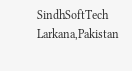SindhSoftTech Larkana,Pakistan